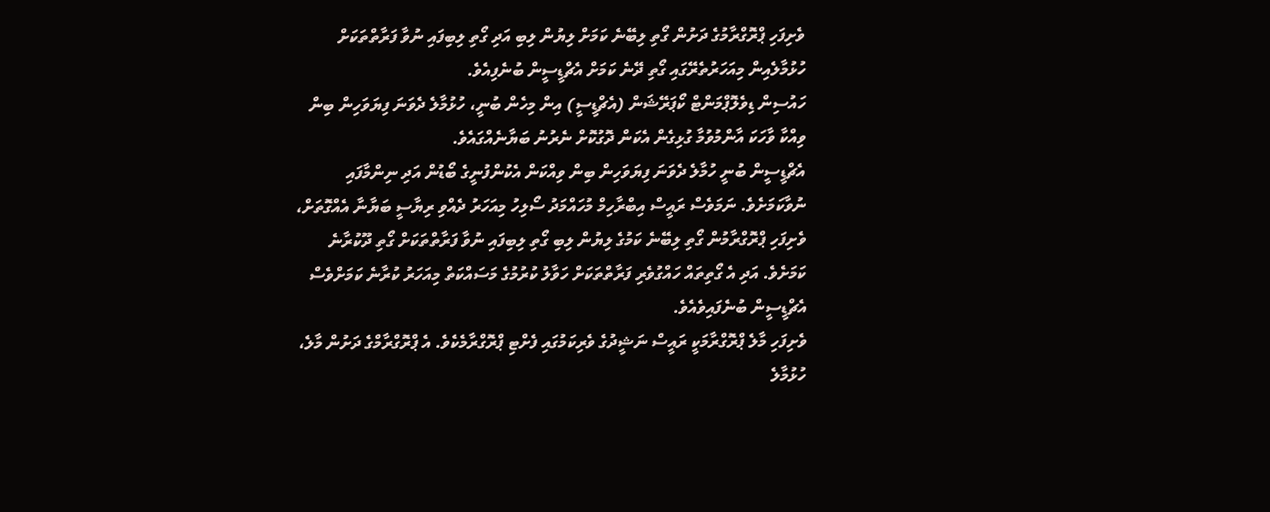ވެށިފަހި ޕްރޮގްރާމުގެ ދަށުން ގޯތި ލިބޭނެ ކަމަށް ލިޔުން ލިބި އަދި ގޯތި ލިބިފައި ނުވާ ފަރާތްތަކަށް ހުޅުމާލެއިން މިއަހަރުތެރޭގައި ގޯތި ދޭނެ ކަމަށް އެޗްޑީސީން ބުނެފިއެވެ.
ހައުސިން ޑިވެލޮޕްމަންޓް ކޯޕަރޭޝަން (އެޗްޑީސީ) އިން މިހެން ބުނީ، ހުޅުމާލެ ދެވަނަ ފިޔަވަހިން ބިން ވިއްކާ ވާހަކަ އާންމުވުމާ ގުޅިގެން އެކަން ދޮގުކޮށް ނެރުނު ބަޔާނެއްގައެވެ.
އެޗްޑީސީން ބުނީ ހުމާލެ ދެވަނަ ފިޔަވަހިން ބިން ވިއްކަން އެކުންފުނީގެ ބޯޑުން އަދި ނިންމާފައި ނުވާކަމަށެވެ. ނަމަވެސް ރައީސް އިބްރާހިމް މުހައްމަދު ސޯލިހު މިއަހަރު ދެއްވި ރިޔާސީ ބަޔާނާ އެއްގޮތަށް، ވެށިފަހި ޕްރޮގްރާމުން ގޯތި ލިބޭނެ ކަމުގެ ލިޔުން ލިބި ގޯތި ލިބިފައި ނުވާ ފަރާތްތަކަށް ގޯތި ދޫކުރާނެ ކަމަށެވެ. އަދި އެ ގޯތިތައް ހައްގުވެރި ފަރާތްތަކަށް ހަވާލު ކުރުމުގެ މަސައްކަތް މިއަހަރު ކުރާނެ ކަމަށްވެސް އެޗްޑީސީން ބުނެފައިވެއެވެ.
ވެށިފަހި މާލެ ޕްރޮގްރާމަކީ ރައީސް ނަޝީދުގެ ވެރިކަމުގައި ފެށްޓި ޕްރޮގްރާމެކެވެ. އެ ޕްރޮގްރާމްގެ ދަށުން މާލެ، ހުޅުމާލެ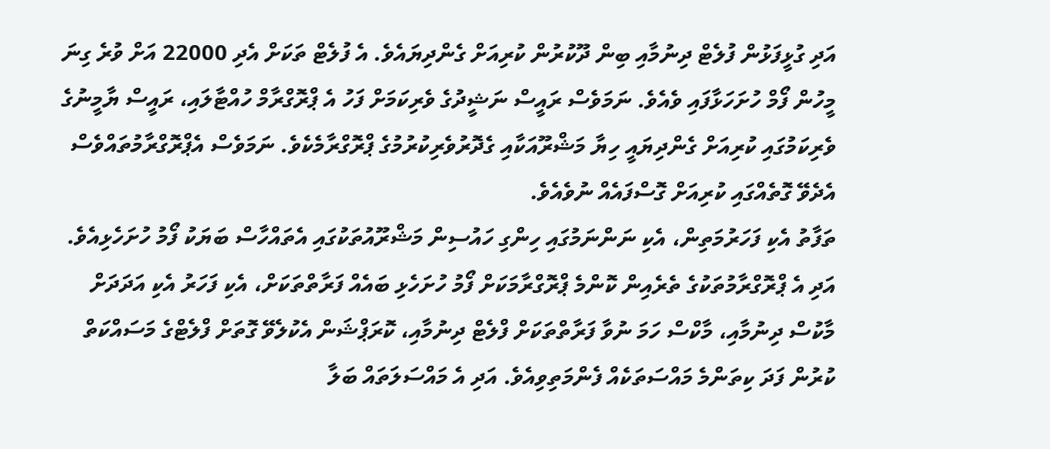އަދި ގުޅީފަޅުން ފުލެޓް ދިނުމާއި ބިން ދޫކުރުން ކުރިއަށް ގެންދިޔައެވެ. އެ ފުލެޓް ތަކަށް އެދި 22000 އަށް ވުރެ ގިނަ މީހުން ފޯމް ހުށަހަޅާފައި ވެއެވެ. ނަމަވެސް ރައީސް ނަޝީދުގެ ވެރިކަމަށް ފަހު އެ ޕްރޮގްރާމް ހުއްޓާލައި، ރައީސް ޔާމީނުގެ ވެރިކަމުގައި ކުރިއަށް ގެންދިޔައީ ހިޔާ މަޝްރޫއަކާއި ގެދޮރުވެރިކުރުމުގެ ޕްރޮގްރާމެކެވެ. ނަމަވެސް އެޕްރޮގްރާމުތައްވެސް އެދެވޭ ގޮތެއްގައި ކުރިއަށް ގޮސްފައެއް ނުވެއެވެ.
ތަފާތު އެކި ފަހަރުމަތިން، އެކި ނަންނަމުގައި ހިންގި ހައުސިން މަޝްރޫއުތަކުގައި އެތައްހާސް ބަޔަކު ފޯމު ހުށަހެޅިއެވެ. އަދި އެ ޕްރޮގްރާމުތަކުގެ ތެރެއިން ކޮންމެ ޕްރޮގްރާމަކަށް ފޯމު ހުށަހެޅި ބައެއް ފަރާތްތަކަށް، އެކި ފަހަރު އެކި އަދަދަށް މާކުސް ދިނުމާއި، މާކްސް ހަމަ ނުވާ ފަރާތްތަކަށް ފްލެޓް ދިނުމާއި، ކޮރަޕްޝަން އެކުލެވޭ ގޮތަށް ފްލެޓްގެ މަސައްކަތް ކުރުން ފަދަ ކިތަންމެ މައްސަތަކެއް ފެންމަތިވިއެވެ. އަދި އެ މައްސަލަތައް ބަލާ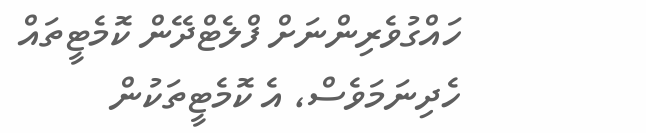ހައްގުވެރިންނަށް ފްލެޓްދޭން ކޮމެޓީތައް ހެދިނަމަވެސް، އެ ކޮމެޓީތަކުން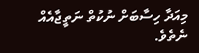މިއަދާ ހިސާބަށް ނުކުތް ނަތީޖާއެއް ނެތެވެ.